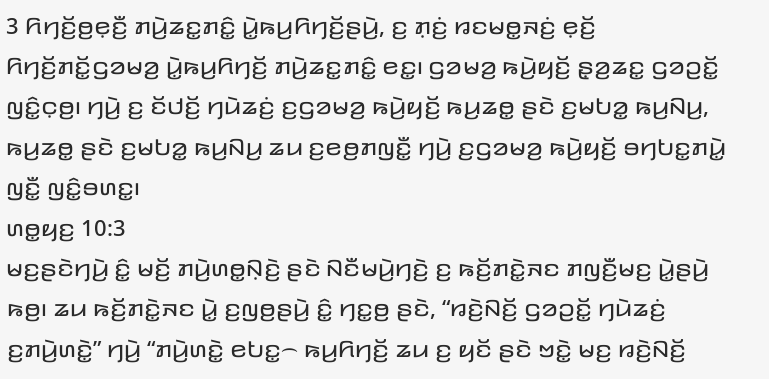3 ꤖꤚꤢꤩ꤬ꤥ꤬ꤕ꤫ꤢꤪ꤬ ꤊꤣꤧ꤬ꤘꤢ꤭ꤊꤢꤨ꤭ ꤣꤧ꤭ꤒꤣ꤬ꤖꤚꤢꤩ꤬ꤔꤣꤧ꤬, ꤢ꤬ ꤊ꤫ꤢꤦ꤬ ꤙꤢꤗꤥ꤭ꤏꤢꤦ꤬ ꤕ꤫ꤢꤩ꤬ ꤖꤚꤢꤩ꤬ꤊꤢꤩ꤭ꤞꤤꤗꤤ꤬ ꤣꤧ꤭ꤒꤣ꤬ꤖꤚꤢꤩ꤬ ꤊꤣꤧ꤬ꤘꤢ꤭ꤊꤢꤨ꤭ ꤕꤢ꤭꤯ ꤞꤤꤗꤤ꤬ ꤒꤣꤧ꤬ꤟꤢꤩ꤬ ꤔ꤫ꤤ꤬ꤘꤢ꤭ ꤞꤤꤑꤢꤩ꤭ ꤜꤢꤨ꤭ꤍ꤫ꤥ꤬꤯ ꤚꤣꤧ꤬ ꤢ꤬ ꤢꤩꤓꤢꤩ꤬ ꤚꤣꤧꤘꤢꤦ꤬ ꤢ꤬ꤞꤤꤗꤤ꤬ ꤒꤣꤧ꤬ꤟꤢꤩ꤬ ꤒꤣ꤬ꤘꤥ꤭ ꤔꤢꤧ ꤢ꤬ꤗꤝꤤ꤭ ꤒꤣ꤬ꤡꤣ꤬, ꤒꤣ꤬ꤘꤥ꤭ ꤔꤢꤧ ꤢ꤬ꤗꤝꤤ꤭ ꤒꤣ꤬ꤡꤣ꤬ ꤘꤣ ꤢ꤬ꤕꤥ꤬ꤊꤜꤢꤪ꤭ ꤚꤣꤧ꤬ ꤢ꤬ꤞꤤꤗꤤ꤬ ꤒꤣꤧ꤬ꤟꤢꤩ꤬ ꤋꤚꤝꤢ꤭ꤊꤣꤧ꤭ ꤜꤢꤪ꤭ ꤜꤢꤨ꤭ꤋꤛꤢ꤭꤯
ꤛꤥ꤭ꤟꤢ꤬ 10:3
ꤗꤢ꤬ꤔꤢꤧꤚꤣꤧ꤬ ꤢꤨ꤭ ꤗꤢꤩ꤬ ꤊꤣꤧ꤬ꤛꤥ꤭ꤡ꤫ꤢꤧ꤬ ꤔꤢꤧ ꤡꤢꤪꤗꤣꤧ꤬ꤚꤢꤧ꤬ ꤢ꤬ ꤒꤢꤩ꤬ꤊꤢꤧ꤭ꤏꤢ ꤊꤜꤢꤪ꤬ꤗꤢ꤬ ꤣꤧ꤭ꤔꤣꤧ꤬ ꤒꤥ꤬꤯ ꤘꤣ ꤒꤢꤩ꤬ꤊꤢꤧ꤭ꤏꤢ ꤣꤧ꤭ ꤢ꤬ꤜꤥ꤬ꤔꤣꤧ꤬ ꤢꤨ꤭ ꤚꤢ꤭ꤥ꤬ ꤔꤢꤧ, “ꤙꤢꤧ꤬ꤡꤢꤩ꤬ ꤞꤤꤑꤢꤩ꤭ ꤚꤣꤧꤘꤢꤦ꤬ ꤢ꤬ꤊꤣꤧ꤬ꤛꤢꤧ꤭” ꤚꤣꤧ꤬ “ꤊꤣꤧ꤬ꤛꤢꤧ꤭ ꤕꤝꤢ꤭꤮ ꤒꤣ꤬ꤖꤚꤢꤩ꤬ ꤘꤣ ꤢ꤬ ꤟꤢꤩ ꤔꤢꤧ ꤠꤢꤧ꤭ ꤗꤢ꤬ ꤙꤢꤧ꤬ꤡꤢꤩ꤬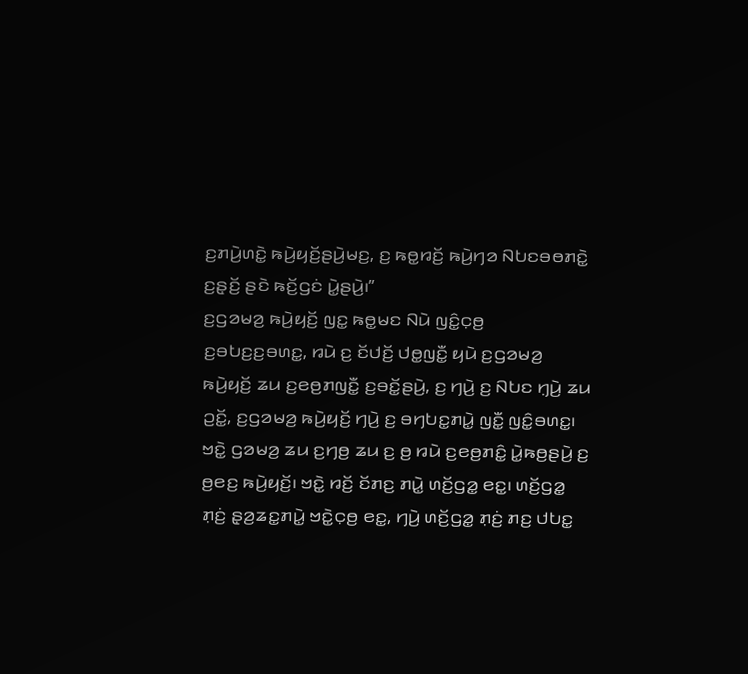ꤢ꤬ꤊꤣꤧ꤬ꤛꤢꤧ꤭ ꤒꤣꤧ꤬ꤟꤢꤩ꤬ꤔꤣꤧ꤬ꤗꤢ꤬, ꤢ꤬ ꤒꤥ꤭ꤙꤢꤩ꤬ ꤒꤣꤧ꤬ꤚꤤ ꤡꤝꤢꤋꤥꤊꤢꤧ꤭ ꤢ꤬ꤔ꤫ꤢꤩ꤬ ꤔꤢꤧ ꤒꤢꤩ꤬ꤞꤢꤦ ꤣꤧ꤭ꤔꤣꤧ꤬꤯”
ꤢ꤬ꤞꤤꤗꤤ꤬ ꤒꤣꤧ꤬ꤟꤢꤩ꤬ ꤜꤢ꤭ ꤒꤥ꤭ꤗꤢ ꤡꤣꤧ ꤜꤢꤨ꤭ꤍ꤫ꤥ꤬ ꤢ꤬ꤋꤝꤢ꤬ꤢ꤬ꤋꤛꤢ꤭, ꤙꤣꤧ ꤢ꤬ ꤢꤩꤓꤢꤩ꤬ ꤓꤥ꤭ꤜꤢꤪ꤭ ꤟꤣꤧ ꤢ꤬ꤞꤤꤗꤤ꤬ ꤒꤣꤧ꤬ꤟꤢꤩ꤬ ꤘꤣ ꤢ꤬ꤕꤥ꤬ꤊꤜꤢꤪ꤭ ꤢ꤬ꤋꤢꤩ꤭ꤔꤣꤧ꤬, ꤢ꤬ ꤚꤣꤧ꤬ ꤢ꤬ ꤡꤝꤢ ꤚ꤫ꤣꤧ꤬ ꤘꤣ ꤑꤢꤩ꤭, ꤢ꤬ꤞꤤꤗꤤ꤬ ꤒꤣꤧ꤬ꤟꤢꤩ꤬ ꤚꤣꤧ꤬ ꤢ꤬ ꤋꤚꤝꤢ꤭ꤊꤣꤧ꤭ ꤜꤢꤪ꤭ ꤜꤢꤨ꤭ꤋꤛꤢ꤭꤯
ꤠꤢꤧ꤭ ꤞꤤꤗꤤ꤬ ꤘꤣ ꤢ꤬ꤚꤥ꤬ ꤘꤣ ꤢ꤬ ꤥ꤬ ꤙꤣꤧ ꤢ꤬ꤕꤥ꤬ꤊꤢꤨ꤭ ꤣꤧ꤭ꤒꤥ꤬ꤔꤣꤧ꤬ ꤢ꤬ ꤥ꤬ꤕꤢ꤬ ꤒꤣꤧ꤬ꤟꤢꤩ꤬꤯ ꤠꤢꤧ꤭ ꤙꤢꤩ꤬ ꤢꤩꤊꤢ꤬ ꤊꤣꤧ꤭ ꤛꤢꤩ꤬ꤞꤤ꤭ ꤕꤢ꤭꤯ ꤛꤢꤩ꤬ꤞꤤ꤭ ꤊ꤫ꤢꤦ꤬ ꤔ꤫ꤤ꤬ꤘꤢ꤭ꤊꤣꤧ꤭ ꤠꤢꤧ꤭ꤍ꤫ꤥ꤬ ꤕꤢ꤭, ꤚꤣꤧ꤬ ꤛꤢꤩ꤬ꤞꤤ꤭ ꤊ꤫ꤢꤦ꤬ ꤊꤢ꤬ ꤓꤝꤢ꤭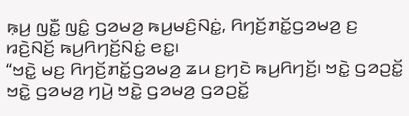ꤒ꤫ꤣ꤬ ꤜꤢꤪ꤭ ꤜꤢꤨ꤭ ꤞꤤꤗꤤ꤬ ꤒꤣ꤬ꤗꤢꤨ꤬ꤡꤢꤦ꤭, ꤖꤚꤢꤩ꤬ꤊꤢꤩ꤭ꤞꤤꤗꤤ꤬ ꤢ꤬ ꤙꤢꤧ꤬ꤡꤢꤩ꤬ ꤒꤣ꤬ꤖꤚꤢꤩ꤬ꤡꤢꤦ꤭ ꤕꤢ꤭꤯
“ꤠꤢꤧ꤭ ꤗꤢ꤬ ꤖꤚꤢꤩ꤬ꤊꤢꤩ꤭ꤞꤤꤗꤤ꤬ ꤘꤣ ꤢ꤬ꤚꤢꤧ ꤒꤣ꤬ꤖꤚꤢꤩ꤬꤯ ꤠꤢꤧ꤭ ꤞꤤꤑꤢꤩ꤭ ꤠꤢꤧ꤭ ꤞꤤꤗꤤ꤬ ꤚꤣꤧ꤬ ꤠꤢꤧ꤭ ꤞꤤꤗꤤ꤬ ꤞꤤꤑꤢꤩ꤭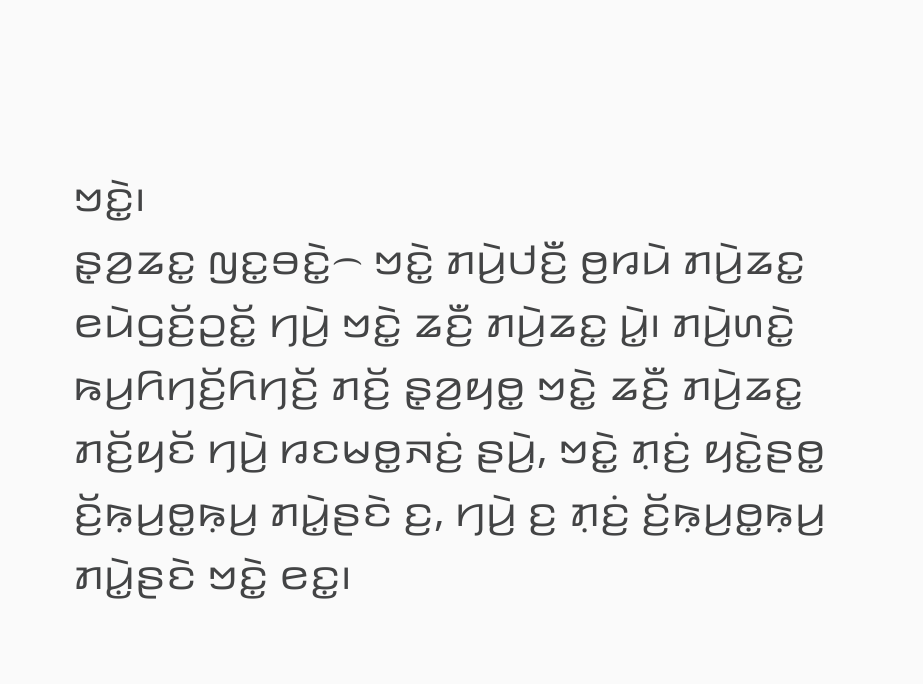ꤠꤢꤧ꤭꤯
ꤔ꤫ꤤ꤬ꤘꤢ꤭ ꤜꤢ꤭ꤋꤢꤧ꤭꤮ ꤠꤢꤧ꤭ ꤊꤣꤧ꤬ꤓꤢꤪ꤬ ꤥ꤬ꤙꤣꤧ ꤊꤣꤧ꤬ꤘꤢ꤭ ꤕꤣꤧꤞꤢꤩ꤬ꤑꤢꤩ꤭ ꤚꤣꤧ꤬ ꤠꤢꤧ꤭ ꤘꤢꤪ꤬ ꤊꤣꤧ꤬ꤘꤢ꤭ ꤣꤧ꤭꤯ ꤊꤣꤧ꤬ꤛꤢꤧ꤭ ꤒꤣ꤬ꤖꤚꤢꤩ꤬ꤖꤚꤢꤩ꤬ ꤊꤢꤩ꤬ ꤔ꤫ꤤ꤬ꤟꤥ꤭ ꤠꤢꤧ꤭ ꤘꤢꤪ꤬ ꤊꤣꤧ꤬ꤘꤢ꤭ ꤊꤢꤩ꤬ꤟꤢꤩ ꤚꤣꤧ꤬ ꤙꤢꤗꤥ꤭ꤏꤢꤦ꤬ ꤔꤣꤧ꤬, ꤠꤢꤧ꤭ ꤊ꤫ꤢꤦ꤬ ꤟꤢꤧ꤭ꤔꤥ꤭ ꤢꤩ꤬ꤒ꤫ꤣ꤬ꤥ꤭ꤒ꤫ꤣ꤬ ꤊꤣꤧ꤭ꤔꤢꤧ ꤢ꤬, ꤚꤣꤧ꤬ ꤢ꤬ ꤊ꤫ꤢꤦ꤬ ꤢꤩ꤬ꤒ꤫ꤣ꤬ꤥ꤭ꤒ꤫ꤣ꤬ ꤊꤣꤧ꤭ꤔꤢꤧ ꤠꤢꤧ꤭ ꤕꤢ꤭꤯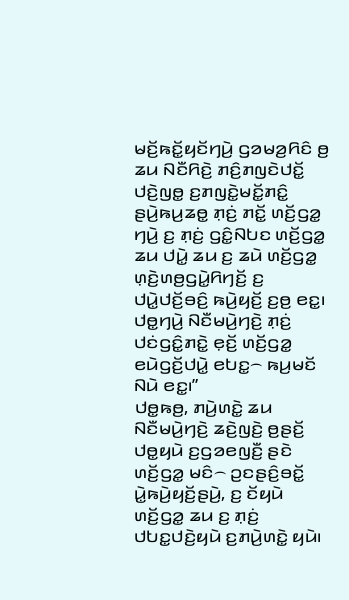ꤗꤢꤩ꤬ꤒꤢꤩ꤭ꤟꤢꤩꤚꤣꤧ꤬ ꤞꤤꤗꤤ꤬ꤖꤢꤨ ꤥ꤬ ꤘꤣ ꤡꤢꤪꤖꤢꤧ꤬ ꤊꤢꤨ꤬ꤊꤜꤢꤧꤓꤢꤩ꤭ ꤓꤢꤧ꤬ꤜꤥ꤭ ꤢ꤬ꤊꤜꤢꤧ꤭ꤗꤢꤩ꤭ꤊꤢꤨ꤭ ꤔꤣꤧ꤬ꤒꤣ꤬ꤘꤥ꤭ ꤊ꤫ꤢꤦ꤬ ꤊꤢꤩ꤭ ꤛꤢꤩ꤬ꤞꤤ꤭ ꤚꤣꤧ꤬ ꤢ꤬ ꤊ꤫ꤢꤦ꤬ ꤞꤢꤨ꤭ꤡꤝꤢ ꤛꤢꤩ꤬ꤞꤤ꤭ ꤘꤣ ꤓꤣꤧ꤭ ꤘꤣ ꤢ꤬ ꤘꤣꤧ ꤛꤢꤩ꤬ꤞꤤ꤭ ꤛ꤫ꤢꤧ꤬ꤛꤥ꤬ꤞꤣꤧ꤭ꤖꤚꤢꤩ꤬ ꤢ꤬ ꤓꤣꤧ꤭ꤓꤢꤩ꤬ꤋꤢꤨ꤬ ꤒꤣꤧ꤬ꤟꤢꤩ꤬ ꤢ꤬ꤥ꤬ ꤕꤢ꤭꤯ ꤓꤥ꤭ꤚꤣꤧ꤬ ꤡꤢꤪꤗꤣꤧ꤬ꤚꤢꤧ꤬ ꤊ꤫ꤢꤦ꤬ ꤓꤢꤦꤞꤢꤨ꤭ꤊꤢꤧ꤭ ꤕ꤫ꤢꤩ꤬ ꤛꤢꤩ꤬ꤞꤤ꤭ ꤕꤣꤧꤞꤢꤩ꤬ꤓꤣꤧ꤭ ꤕꤝꤢ꤭꤮ ꤒꤣ꤬ꤗꤢꤩ ꤡꤣꤧ ꤕꤢ꤭꤯”
ꤓꤥ꤭ꤒꤥ꤬, ꤊꤣꤧ꤬ꤛꤢꤧ꤭ ꤘꤣ ꤡꤢꤪꤗꤣꤧ꤬ꤚꤢꤧ꤬ ꤘꤢꤧ꤬ꤜꤢꤧ꤬ ꤥ꤬ꤔꤢꤩ꤬ ꤓꤥ꤭ꤟꤣꤧ ꤢ꤬ꤞꤤꤕꤜꤢꤪ꤬ ꤔꤢꤧ ꤛꤢꤩ꤬ꤞꤤ꤭ ꤗꤢꤨ꤮ ꤑꤢꤔꤢꤨ꤬ꤋꤢꤩ꤭ ꤣꤧ꤭ꤒꤣꤧ꤬ꤟꤢꤩ꤬ꤔꤣꤧ꤬, ꤢ꤬ ꤢꤩꤟꤣꤧ ꤛꤢꤩ꤬ꤞꤤ꤭ ꤘꤣ ꤢ꤬ ꤊ꤫ꤢꤦ꤬ ꤓꤝꤢ꤭ꤓꤢꤧ꤬ꤟꤣꤧ ꤢ꤬ꤊꤣꤧ꤬ꤛꤢꤧ꤭ ꤟꤣꤧ꤯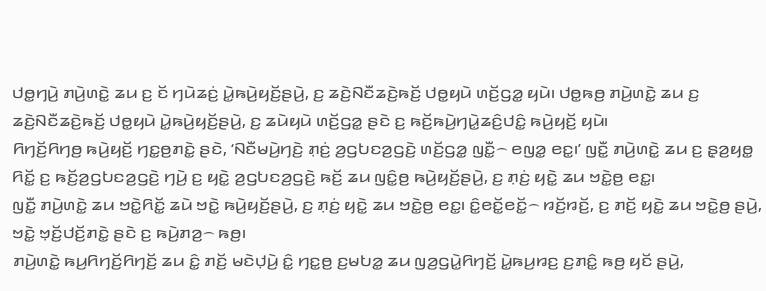ꤓꤥ꤭ꤚꤣꤧ꤬ ꤊꤣꤧ꤬ꤛꤢꤧ꤭ ꤘꤣ ꤢ꤬ ꤢꤩ ꤚꤣꤧꤘꤢꤦ꤬ ꤣꤧ꤭ꤒꤣꤧ꤬ꤟꤢꤩ꤬ꤔꤣꤧ꤬, ꤢ꤬ ꤘꤢꤧ꤬ꤡꤢꤪꤘꤢꤧ꤬ꤒꤢꤩ꤬ ꤓꤥ꤭ꤟꤣꤧ ꤛꤢꤩ꤬ꤞꤤ꤭ ꤟꤣꤧ꤯ ꤓꤥ꤭ꤒꤥ꤬ ꤊꤣꤧ꤬ꤛꤢꤧ꤭ ꤘꤣ ꤢ꤬ ꤘꤢꤧ꤬ꤡꤢꤪꤘꤢꤧ꤬ꤒꤢꤩ꤬ ꤓꤥ꤭ꤟꤣꤧ ꤣꤧ꤭ꤒꤣꤧ꤬ꤟꤢꤩ꤬ꤔꤣꤧ꤬, ꤢ꤬ ꤘꤣꤧꤟꤣꤧ ꤛꤢꤩ꤬ꤞꤤ꤭ ꤔꤢꤧ ꤢ꤬ ꤒꤢꤩ꤬ꤒꤣꤧ꤬ꤚꤣꤧ꤭ꤘꤢꤨ꤬ꤓꤢꤨ꤭ ꤒꤣꤧ꤬ꤟꤢꤩ꤬ ꤟꤣꤧ꤯
ꤖꤚꤢꤩ꤬ꤖꤚꤥ꤬ ꤒꤣꤧ꤬ꤟꤢꤩ꤬ ꤚꤢ꤭ꤥ꤬ꤊꤢꤧ꤭ ꤔꤢꤧ, ‘ꤡꤢꤪꤗꤣꤧ꤬ꤚꤢꤧ꤬ ꤊ꤫ꤢꤦ꤬ ꤤ꤬ꤞꤝꤢꤤ꤬ꤞꤢꤧ꤬ ꤛꤢꤩ꤬ꤞꤤ꤭ ꤜꤢꤪ꤭꤮ ꤕꤜꤤ꤭ ꤕꤢ꤭꤯’ ꤜꤢꤪ꤭ ꤊꤣꤧ꤬ꤛꤢꤧ꤭ ꤘꤣ ꤢ꤬ ꤔ꤫ꤤ꤬ꤟꤥ꤭ ꤖꤢꤩ꤭ ꤢ꤬ ꤒꤢꤩ꤬ꤤ꤬ꤞꤝꤢꤤ꤬ꤞꤢꤧ꤬ ꤚꤣꤧ꤬ ꤢ꤬ ꤟꤢꤧ꤭ ꤤ꤬ꤞꤝꤢꤤ꤬ꤞꤢꤧ꤬ ꤒꤢꤩ꤬ ꤘꤣ ꤜꤢꤨ꤭ꤥ꤬ ꤒꤣꤧ꤬ꤟꤢꤩ꤬ꤔꤣꤧ꤬, ꤢ꤬ ꤊ꤫ꤢꤦ꤬ ꤟꤢꤧ꤭ ꤘꤣ ꤠꤢꤧ꤭ꤥ꤬ ꤕꤢ꤭꤯
ꤜꤢꤪ꤭ ꤊꤣꤧ꤬ꤛꤢꤧ꤭ ꤘꤣ ꤠꤢꤧ꤭ꤖꤢꤩ꤭ ꤘꤣꤧ ꤠꤢꤧ꤭ ꤒꤣꤧ꤬ꤟꤢꤩ꤬ꤔꤣꤧ꤬, ꤢ꤬ ꤊ꤫ꤢꤦ꤬ ꤟꤢꤧ꤭ ꤘꤣ ꤠꤢꤧ꤭ꤥ꤬ ꤕꤢ꤭꤯ ꤢꤨ꤭ꤕꤢꤩ꤭ꤕꤢꤩ꤭꤮ ꤙꤢꤩ꤬ꤙꤢꤩ꤬, ꤢ꤬ ꤊꤢꤩ꤬ ꤟꤢꤧ꤭ ꤘꤣ ꤠꤢꤧ꤭ꤥ꤬ ꤔꤣꤧ꤬, ꤠꤢꤧ꤭ ꤠ꤫ꤢꤩ꤬ꤓꤢꤩ꤬ꤊꤢꤧ꤭ ꤔꤢꤧ ꤢ꤬ ꤒꤣꤧ꤬ꤊꤤ꤬꤮ ꤒꤥ꤬꤯
ꤊꤣꤧ꤬ꤛꤢꤧ꤭ ꤒꤣ꤬ꤖꤚꤢꤩ꤬ꤖꤚꤢꤩ꤬ ꤘꤣ ꤢꤨ꤭ ꤊꤢꤩ꤬ ꤗꤢꤧꤓ꤫ꤣꤧ꤬ ꤢꤨ꤭ ꤚꤢ꤭ꤥ꤬ ꤢ꤬ꤗꤝꤤ꤭ ꤘꤣ ꤜꤤ꤬ꤞꤣꤧ꤭ꤖꤚꤢꤩ꤬ ꤣꤧ꤭ꤒꤣ꤬ꤙꤢ꤬ ꤢ꤬ꤊꤢꤨ꤭ ꤒꤥ꤬ ꤟꤢꤩ ꤔꤣꤧ꤬,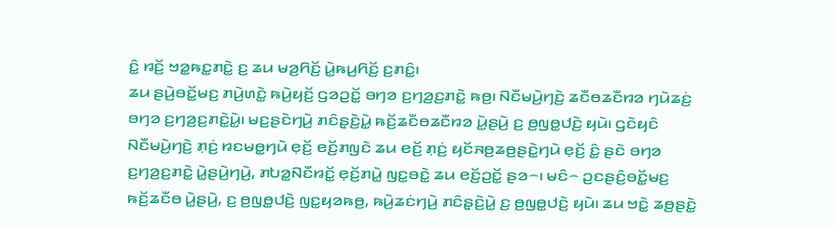ꤢꤨ꤭ ꤙꤢꤩ꤬ ꤠꤤ꤭ꤒꤢ꤭ꤊꤢꤧ꤭ ꤢ꤬ ꤘꤣ ꤗꤤ꤬ꤖꤢꤩ꤬ ꤣꤧ꤭ꤒꤣ꤬ꤖꤢꤩ꤬ ꤢ꤬ꤊꤢꤨ꤭꤯
ꤘꤣ ꤔꤣꤧ꤬ꤋꤢꤩ꤭ꤗꤢ꤬ ꤊꤣꤧ꤬ꤛꤢꤧ꤭ ꤒꤣꤧ꤬ꤟꤢꤩ꤬ ꤞꤤꤑꤢꤩ꤭ ꤋꤚꤤ ꤢ꤬ꤚꤤ꤬ꤢ꤬ꤊꤢꤧ꤭ ꤒꤥ꤬꤯ ꤡꤢꤪꤗꤣꤧ꤬ꤚꤢꤧ꤬ ꤘꤢꤪꤥꤘꤢꤪꤙꤤ ꤚꤣꤧꤘꤢꤦ꤬ ꤋꤚꤤ ꤢ꤬ꤚꤤ꤬ꤢ꤬ꤊꤢꤧ꤭ꤣꤧ꤭꤯ ꤗꤢ꤬ꤔꤢꤧꤚꤣꤧ꤬ ꤊꤢꤨꤔ꤫ꤢꤧ꤬ꤣꤧ꤭ ꤒꤢꤩ꤬ꤘꤢꤪꤥꤘꤢꤪꤙꤤ ꤣꤧ꤭ꤔꤣꤧ꤬ ꤢ꤬ ꤥ꤬ꤜꤥ꤭ꤓꤢꤧ꤬ ꤟꤣꤧ꤯ ꤞꤢꤧꤟꤢꤨ ꤡꤢꤪꤗꤣꤧ꤬ꤚꤢꤧ꤬ ꤊ꤫ꤢꤦ꤬ ꤙꤢꤗꤥ꤭ꤚꤣꤧ ꤕ꤫ꤢꤩ꤬ ꤕꤢꤩ꤬ꤊꤜꤢꤧ ꤘꤣ ꤕꤢꤩ꤬ ꤊ꤫ꤢꤦ꤬ ꤟꤢꤩꤏꤥ꤬ꤘꤥ꤬ꤔꤢꤧ꤭ꤚꤣꤧ ꤕ꤫ꤢꤩ꤬ ꤢꤨ꤭ ꤔꤢꤧ ꤋꤚꤤ ꤢ꤬ꤚꤤ꤬ꤢ꤬ꤊꤢꤧ꤭ ꤣꤧ꤭ꤔꤣꤧ꤬ꤚꤣꤧ꤬, ꤊꤝꤤ꤭ꤡꤢꤪꤙꤢꤩ꤭ ꤕ꤫ꤢꤩ꤬ꤊꤣꤧ꤭ ꤜꤢ꤭ꤋꤢꤧ꤭ ꤘꤣ ꤕꤢꤩ꤬ꤑꤢꤩ꤭ ꤔꤤ꤮꤯ ꤗꤢꤨ꤮ ꤑꤢꤔꤢꤨ꤬ꤋꤢꤩ꤭ꤗꤢ꤬ ꤒꤢꤩ꤬ꤘꤢꤪꤥ ꤣꤧ꤭ꤔꤣꤧ꤬, ꤢ꤬ ꤥ꤬ꤜꤥ꤭ꤓꤢꤧ꤬ ꤜꤢ꤭ꤟꤤꤒꤥ꤬, ꤒꤣꤧ꤬ꤘꤢꤦꤚꤣꤧ꤬ ꤊꤢꤨꤔ꤫ꤢꤧ꤬ꤣꤧ꤭ ꤢ꤬ ꤥ꤬ꤜꤥ꤭ꤓꤢꤧ꤬ ꤟꤣꤧ꤯ ꤘꤣ ꤠꤢꤧ꤭ ꤘꤥ꤬ꤔꤢꤧ꤭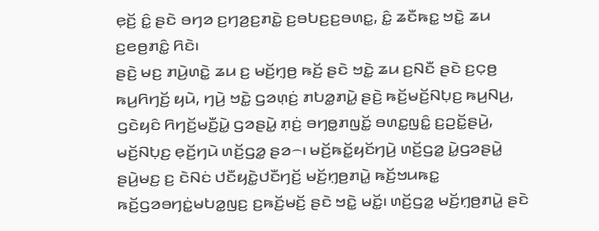ꤕ꤫ꤢꤩ꤬ ꤢꤨ꤭ ꤔꤢꤧ ꤋꤚꤤ ꤢ꤬ꤚꤤ꤬ꤢ꤬ꤊꤢꤧ꤭ ꤢ꤬ꤋꤝꤢ꤬ꤢ꤬ꤋꤛꤢ꤭, ꤢꤨ꤭ ꤘꤢꤪꤒꤢ꤭ ꤠꤢꤧ꤭ ꤘꤣ ꤢ꤬ꤕꤥ꤬ꤊꤢꤨ꤭ ꤖꤢꤧ꤯
ꤔꤢꤧ꤬ ꤗꤢ꤬ ꤊꤣꤧ꤬ꤛꤢꤧ꤭ ꤘꤣ ꤢ꤬ ꤗꤢꤩ꤬ꤚ꤫ꤥ꤬ ꤒꤢꤩ꤬ ꤔꤢꤧ ꤠꤢꤧ꤭ ꤘꤣ ꤢ꤬ꤡꤢꤪ ꤔꤢꤧ ꤢ꤬ꤍ꤫ꤥ꤬ ꤒꤣ꤬ꤖꤚꤢꤩ꤬ ꤟꤣꤧ, ꤚꤣꤧ꤬ ꤠꤢꤧ꤭ ꤞꤤꤛ꤫ꤢꤦ꤬ ꤊꤝꤤ꤭ꤊꤣꤧ꤭ ꤔꤢꤧ꤬ ꤒꤢꤩ꤬ꤗꤢꤩ꤬ꤡꤝ꤫ꤢ꤬ ꤒꤣ꤬ꤡꤣ꤬, ꤞꤢꤧꤟꤢꤨ ꤖꤚꤢꤩ꤬ꤗꤢꤪ꤬ꤣꤧ꤭ ꤞꤤꤔꤣꤧ꤭ ꤊ꤫ꤢꤦ꤬ ꤋꤚꤥ꤭ꤊꤜꤢꤩ꤭ ꤋꤛꤢ꤭ꤜꤢꤨ꤭ ꤢ꤬ꤑꤢꤩ꤭ꤔꤣꤧ꤬, ꤗꤢꤩ꤬ꤡꤝ꤫ꤢ꤬ ꤕ꤫ꤢꤩ꤬ꤚꤣꤧ ꤛꤢꤩ꤬ꤞꤤ꤭ ꤔꤤ꤮꤯ ꤗꤢꤩ꤬ꤒꤢꤩ꤭ꤟꤢꤩꤚꤣꤧ꤬ ꤛꤢꤩ꤬ꤞꤤ꤭ ꤣꤧ꤭ꤞꤤꤔꤣꤧ꤭ ꤔꤣꤧ꤬ꤗꤢ꤬ ꤢ꤬ ꤢꤧꤡꤢꤦ ꤓꤢꤪꤟꤢꤧ꤭ꤓꤢꤪꤚꤢꤩ꤬ ꤗꤢꤩ꤬ꤚ꤫ꤥ꤬ꤊꤣꤧ꤭ ꤒꤢꤩ꤬ꤠꤣꤒꤢ꤭ ꤒꤢꤩ꤬ꤞꤤꤋꤚꤢꤦ꤭ꤗꤝꤤ꤭ꤜꤢ꤬ ꤢ꤬ꤒꤢꤩ꤬ꤗꤢꤩ꤬ ꤔꤢꤧ ꤠꤢꤧ꤭ ꤗꤢꤩ꤭꤯ ꤛꤢꤩ꤬ꤞꤤ꤭ ꤗꤢꤩ꤬ꤚ꤫ꤥ꤬ꤊꤣꤧ꤭ ꤔꤢꤧ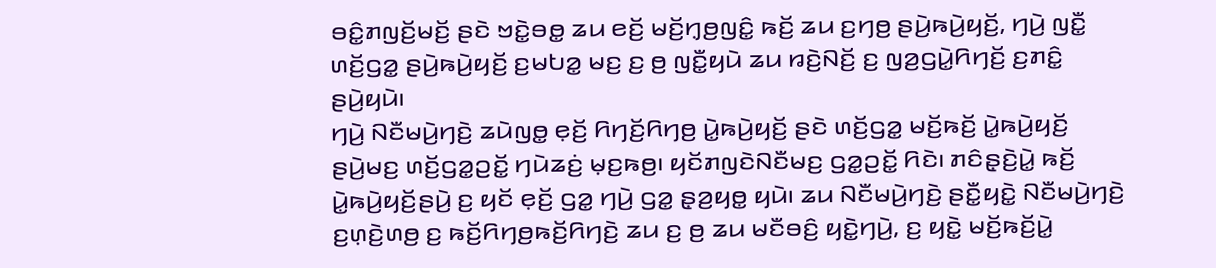ꤋꤢꤨ꤭ꤊꤜꤢꤩ꤬ꤗꤢꤩ꤬ ꤔꤢꤧ ꤠꤢꤧ꤭ꤋꤥ꤭ ꤘꤣ ꤕꤢꤩ꤬ ꤗꤢꤩ꤬ꤚ꤫ꤥ꤬ꤜꤢꤨ꤭ ꤒꤢꤩ꤬ ꤘꤣ ꤢ꤬ꤚꤥ꤬ ꤔꤣꤧ꤬ꤒꤣꤧ꤬ꤟꤢꤩ꤬, ꤚꤣꤧ꤬ ꤜꤢꤪ꤭ ꤛꤢꤩ꤬ꤞꤤ꤭ ꤔꤣꤧ꤬ꤒꤣꤧ꤬ꤟꤢꤩ꤬ ꤢ꤬ꤗꤝꤤ꤭ ꤗꤢ꤬ ꤢ꤬ ꤥ꤬ ꤜꤢꤪ꤭ꤟꤣꤧ ꤘꤣ ꤙꤢꤧ꤬ꤡꤢꤩ꤬ ꤢ꤬ ꤜꤤ꤬ꤞꤣꤧ꤭ꤖꤚꤢꤩ꤬ ꤢ꤬ꤊꤢꤨ꤭ ꤔꤣꤧ꤬ꤟꤣꤧ꤯
ꤚꤣꤧ꤬ ꤡꤢꤪꤗꤣꤧ꤬ꤚꤢꤧ꤬ ꤘꤣꤧꤜꤥ꤭ ꤕ꤫ꤢꤩ꤬ ꤖꤚꤢꤩ꤬ꤖꤚꤥ꤬ ꤣꤧ꤭ꤒꤣꤧ꤬ꤟꤢꤩ꤬ ꤔꤢꤧ ꤛꤢꤩ꤬ꤞꤤ꤭ ꤗꤢꤩ꤬ꤒꤢꤩ꤬ ꤣꤧ꤭ꤒꤣꤧ꤬ꤟꤢꤩ꤬ ꤔꤣꤧ꤬ꤗꤢ꤬ ꤛꤢꤩ꤬ꤞꤤ꤭ꤑꤢꤩ꤭ ꤚꤣꤧꤘꤢꤦ꤬ ꤗ꤫ꤢ꤬ꤒꤥ꤬꤯ ꤟꤢꤩꤊꤜꤢꤧꤡꤢꤪꤗꤢ꤬ ꤞꤤ꤭ꤑꤢꤩ꤭ ꤖꤢꤧ꤯ ꤊꤢꤨꤔ꤫ꤢꤧ꤬ꤣꤧ꤭ ꤒꤢꤩ꤬ ꤣꤧ꤭ꤒꤣꤧ꤬ꤟꤢꤩ꤬ꤔꤣꤧ꤬ ꤢ꤬ ꤟꤢꤩ ꤕ꤫ꤢꤩ꤬ ꤞꤤ꤭ ꤚꤣꤧ꤬ ꤞꤤ꤭ ꤔ꤫ꤤ꤬ꤟꤥ꤭ ꤟꤣꤧ꤯ ꤘꤣ ꤡꤢꤪꤗꤣꤧ꤬ꤚꤢꤧ꤬ ꤔꤢꤪ꤭ꤟꤢꤧ꤭ ꤡꤢꤪꤗꤣꤧ꤬ꤚꤢꤧ꤬ ꤢ꤬ꤛ꤫ꤢꤧ꤬ꤛꤥ꤬ ꤢ꤬ ꤒꤢꤩ꤬ꤖꤚꤥ꤬ꤒꤢꤩ꤬ꤖꤚꤢꤧ꤬ ꤘꤣ ꤢ꤬ ꤥ꤬ ꤘꤣ ꤗꤢꤪꤋꤢꤨ꤬ ꤟꤢꤧ꤭ꤚꤣꤧ꤬, ꤢ꤬ ꤟꤢꤧ꤭ ꤗꤢꤩ꤬ꤒꤢꤩ꤬ꤣꤧ꤭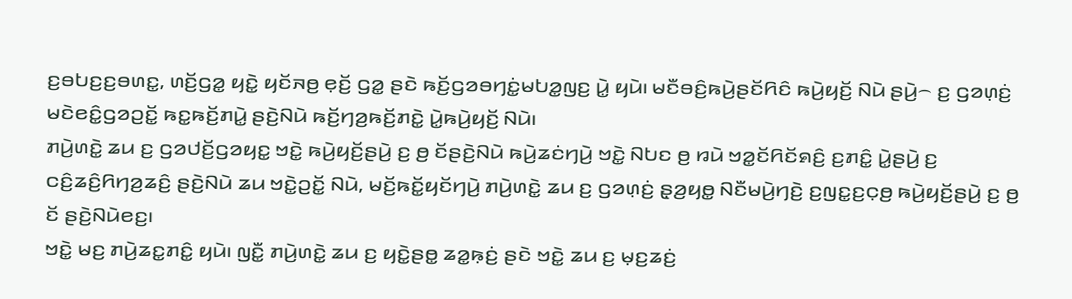ꤢ꤬ꤋꤝꤢ꤬ꤢ꤬ꤋꤛꤢ꤭, ꤛꤢꤩ꤬ꤞꤤ꤭ ꤟꤢꤧ꤭ ꤟꤢꤩꤏꤥ꤬ ꤕ꤫ꤢꤩ꤬ ꤞꤤ꤭ ꤔꤢꤧ ꤒꤢꤩ꤬ꤞꤤꤋꤚꤢꤦ꤭ꤗꤝꤤ꤭ꤜꤢ꤬ ꤣꤧ꤭ ꤟꤣꤧ꤯ ꤗꤢꤪꤋꤢꤨ꤬ꤒꤣꤧ꤬ꤔꤢꤩꤖꤢꤨ ꤒꤣꤧ꤬ꤟꤢꤩ꤬ ꤡꤣꤧ ꤔꤣꤧ꤬꤮ ꤢ꤬ ꤞꤤꤛ꤫ꤢꤦ꤬ ꤗꤢꤧꤕꤢꤨ꤭ꤞꤤꤑꤢꤩ꤭ ꤒꤢ꤭ꤒꤢꤩ꤬ꤊꤣꤧ꤭ ꤔꤢꤧ꤬ꤡꤣꤧ ꤒꤢꤩ꤬ꤚꤤ꤬ꤒꤢꤩ꤬ꤊꤢꤧ꤭ ꤣꤧ꤭ꤒꤣꤧ꤬ꤟꤢꤩ꤬ ꤡꤣꤧ꤯
ꤊꤣꤧ꤬ꤛꤢꤧ꤭ ꤘꤣ ꤢ꤬ ꤞꤤꤓꤢꤩ꤬ꤞꤤꤟꤢ꤭ ꤠꤢꤧ꤭ ꤒꤣꤧ꤬ꤟꤢꤩ꤬ꤔꤣꤧ꤬ ꤢ꤬ ꤥ꤬ ꤢꤩꤔꤢꤧ꤬ꤡꤣꤧ ꤒꤣꤧ꤬ꤘꤢꤦꤚꤣꤧ꤬ ꤠꤢꤧ꤭ ꤡꤝꤢ ꤥ꤬ ꤙꤣꤧ ꤠꤤ꤭ꤢꤩꤖꤢꤩꤎꤢꤨ꤬ ꤢ꤬ꤊꤢꤨ꤭ ꤣꤧ꤭ꤔꤣꤧ꤬ ꤢ꤬ ꤍꤢꤨ꤬ꤘꤢꤨ꤬ꤖꤚꤤ꤬ꤘꤢꤨ꤬ ꤔꤢꤧ꤬ꤡꤣꤧ ꤘꤣ ꤠꤢꤧ꤭ꤑꤢꤩ꤭ ꤡꤣꤧ, ꤗꤢꤩ꤬ꤒꤢꤩ꤭ꤟꤢꤩꤚꤣꤧ꤬ ꤊꤣꤧ꤬ꤛꤢꤧ꤭ ꤘꤣ ꤢ꤬ ꤞꤤꤛ꤫ꤢꤦ꤬ ꤔ꤫ꤤ꤬ꤟꤥ꤭ ꤡꤢꤪꤗꤣꤧ꤬ꤚꤢꤧ꤬ ꤢ꤬ꤜꤢ꤭ꤢ꤬ꤍ꤫ꤥ꤬ ꤒꤣꤧ꤬ꤟꤢꤩ꤬ꤔꤣꤧ꤬ ꤢ꤬ ꤥ꤬ ꤢꤩ ꤔꤢꤧ꤬ꤡꤣꤧꤕꤢ꤬꤯
ꤠꤢꤧ꤭ ꤗꤢ꤬ ꤊꤣꤧ꤬ꤘꤢ꤭ꤊꤢꤨ꤭ ꤟꤣꤧ꤯ ꤜꤢꤪ꤭ ꤊꤣꤧ꤬ꤛꤢꤧ꤭ ꤘꤣ ꤢ꤬ ꤟꤢꤧ꤭ꤔꤥ꤭ ꤘꤤ꤭ꤒ꤫ꤢꤦ꤬ ꤔꤢꤧ ꤠꤢꤧ꤭ ꤘꤣ ꤢ꤬ ꤗ꤫ꤢ꤬ꤘꤢꤦ꤬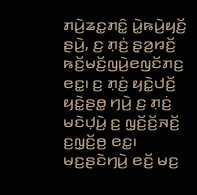ꤊꤣꤧ꤬ꤘꤢ꤭ꤊꤢꤨ꤭ ꤣꤧ꤭ꤒꤣꤧ꤬ꤟꤢꤩ꤬ ꤔꤣꤧ꤬, ꤢ꤬ ꤊ꤫ꤢꤦ꤬ ꤔ꤫ꤤ꤬ꤙꤢꤩ꤬ ꤒꤢꤩ꤬ꤗꤢꤩ꤬ꤜꤣꤧ꤬ꤕꤜꤢꤩꤊꤢ꤬ ꤕꤢ꤭꤯ ꤢ꤬ ꤊ꤫ꤢꤦ꤬ ꤟꤢꤧ꤭ꤓꤢꤩ꤬ ꤟꤢꤧ꤭ꤔꤥ꤭ ꤚꤣꤧ꤬ ꤢ꤬ ꤊ꤫ꤢꤦ꤬ ꤗꤢꤧꤓ꤫ꤣꤧ꤬ ꤢ꤬ ꤜ꤫ꤢꤩ꤬ꤢꤩ꤬ꤏꤢꤩ꤬ ꤢ꤬ꤜ꤫ꤢꤩ꤬ꤥ꤬ ꤕꤢ꤭꤯
ꤗꤢ꤬ꤔꤢꤧꤚꤣꤧ꤬ ꤕꤢꤩ꤬ ꤗꤢ꤬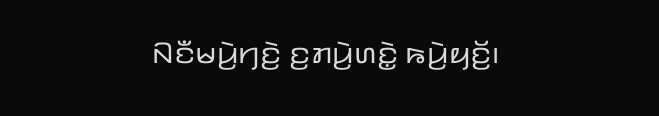ꤡꤢꤪꤗꤣꤧ꤬ꤚꤢꤧ꤬ ꤢ꤬ꤊꤣꤧ꤬ꤛꤢꤧ꤭ ꤒꤣꤧ꤬ꤟꤢꤩ꤬꤯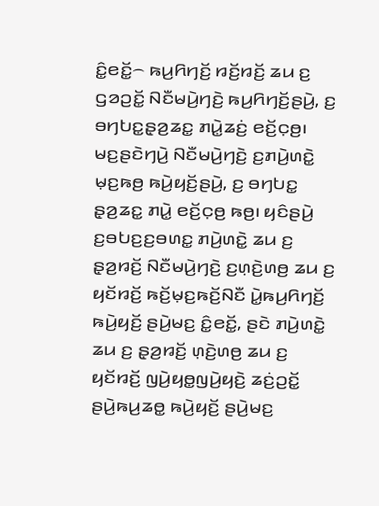ꤢꤨ꤭ꤕꤢꤩ꤭꤮ ꤒꤣ꤬ꤖꤚꤢꤩ꤬ ꤙꤢꤩ꤬ꤙꤢꤩ꤬ ꤘꤣ ꤢ꤬ ꤞꤤꤑꤢꤩ꤭ ꤡꤢꤪꤗꤣꤧ꤬ꤚꤢꤧ꤬ ꤒꤣ꤬ꤖꤚꤢꤩ꤬ꤔꤣꤧ꤬, ꤢ꤬ ꤋꤚꤝꤢ꤭ꤔ꤫ꤤ꤬ꤘꤢ꤭ ꤊꤣꤧ꤭ꤘꤢꤦ꤬ ꤕꤢꤩ꤬ꤍ꤫ꤥ꤬꤯ ꤗꤢ꤬ꤔꤢꤧꤚꤣꤧ꤬ ꤡꤢꤪꤗꤣꤧ꤬ꤚꤢꤧ꤬ ꤢ꤬ꤊꤣꤧ꤬ꤛꤢꤧ꤭ ꤗ꤫ꤢ꤬ꤒꤥ꤬ ꤒꤣꤧ꤬ꤟꤢꤩ꤬ꤔꤣꤧ꤬, ꤢ꤬ ꤋꤚꤝꤢ꤭ ꤔ꤫ꤤ꤬ꤘꤢ꤭ ꤊꤣꤧ꤭ ꤕꤢꤩ꤬ꤍ꤫ꤥ꤬ ꤒꤥ꤬꤯ ꤟꤢꤨꤔꤣꤧ꤬ ꤢ꤬ꤋꤝꤢ꤬ꤢ꤬ꤋꤛꤢ꤭ ꤊꤣꤧ꤬ꤛꤢꤧ꤭ ꤘꤣ ꤢ꤬ ꤔ꤫ꤤ꤬ꤙꤢꤩ꤬ ꤡꤢꤪꤗꤣꤧ꤬ꤚꤢꤧ꤬ ꤢ꤬ꤛ꤫ꤢꤧ꤬ꤛꤥ꤬ ꤘꤣ ꤢ꤬ ꤟꤢꤩꤙꤢꤩ꤬ ꤒꤢꤩ꤬ꤗ꤫ꤢ꤬ꤒꤢꤩ꤬ꤡꤢꤪ ꤣꤧ꤭ꤒꤣ꤬ꤖꤚꤢꤩ꤬ ꤒꤣꤧ꤬ꤟꤢꤩ꤬ ꤔꤣꤧ꤬ꤗꤢ꤬ ꤢꤨ꤭ꤕꤢꤩ꤭, ꤔꤢꤧ ꤊꤣꤧ꤬ꤛꤢꤧ꤭ ꤘꤣ ꤢ꤬ ꤔ꤫ꤤ꤬ꤙꤢꤩ꤬ ꤛ꤫ꤢꤧ꤬ꤛꤥ꤬ ꤘꤣ ꤢ꤬ ꤟꤢꤩꤙꤢꤩ꤬ ꤜꤣꤧ꤬ꤟꤥ꤭ꤜꤣꤧ꤬ꤟꤢꤧ꤬ ꤘꤢꤦ꤬ꤑꤢꤩ꤭ ꤔꤣꤧ꤬ꤒꤣ꤬ꤘꤥ꤭ ꤒꤣꤧ꤬ꤟꤢꤩ꤬ ꤔꤣꤧ꤬ꤗꤢ꤬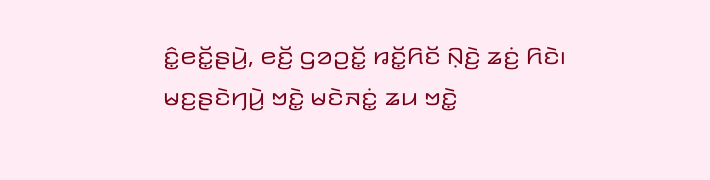ꤢꤨ꤭ꤕꤢꤩ꤭ꤔꤣꤧ꤬, ꤕꤢꤩ꤬ ꤞꤤꤑꤢꤩ꤭ ꤙꤢꤩ꤭ꤖꤢꤩ ꤡ꤫ꤢꤧ꤬ ꤘꤢꤦ꤬ ꤖꤢꤧ꤯
ꤗꤢ꤬ꤔꤢꤧꤚꤣꤧ꤬ ꤠꤢꤧ꤭ ꤗꤢꤧꤏꤢꤦ꤭ ꤘꤣ ꤠꤢꤧ꤭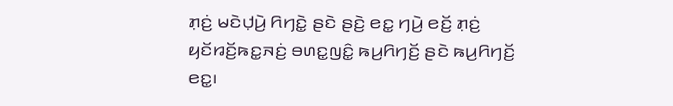ꤊ꤫ꤢꤦ꤬ ꤗꤢꤧꤓ꤫ꤣꤧ꤬ ꤖꤚꤢꤧ꤭ ꤔꤢꤧ ꤔꤢꤧ꤬ ꤕꤢ꤭ ꤚꤣꤧ꤬ ꤕꤢꤩ꤬ ꤊ꤫ꤢꤦ꤬ ꤟꤢꤩꤙꤢꤩ꤬ꤒꤢ꤭ꤏꤢꤦ꤬ ꤋꤛꤢ꤭ꤜꤢꤨ꤭ ꤒꤣ꤬ꤖꤚꤢꤩ꤬ ꤔꤢꤧ ꤒꤣ꤬ꤖꤚꤢꤩ꤬ ꤕꤢ꤭꤯